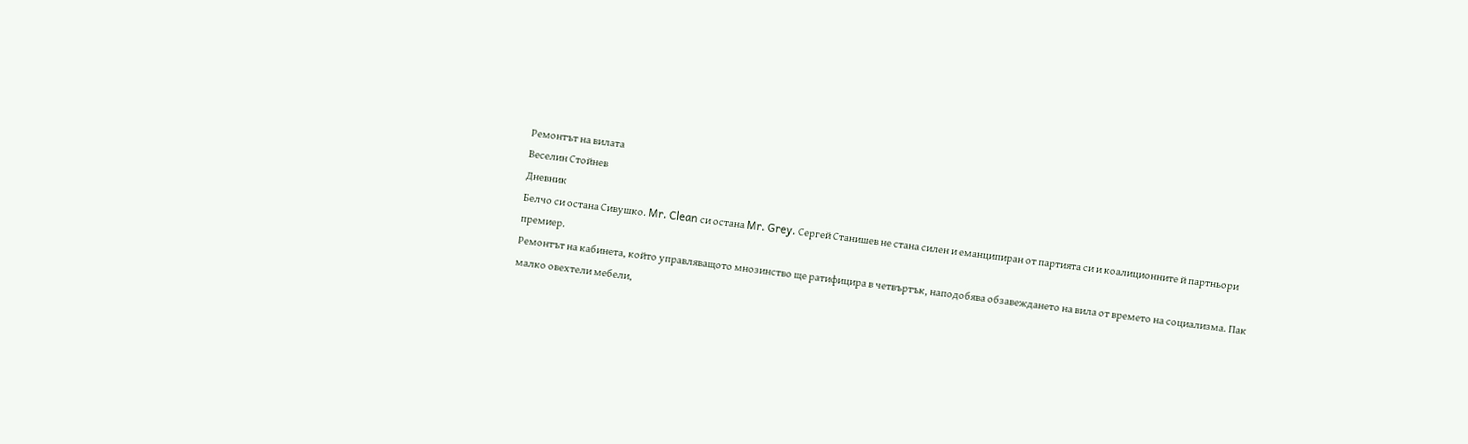Ремонтът на вилата
Веселин Стойнев
Дневник
Белчо си остана Сивушко. Mr. Clean си остана Mr. Grey. Сергей Станишев не стана силен и еманципиран от партията си и коалиционните й партньори премиер.
Ремонтът на кабинета, който управляващото мнозинство ще ратифицира в четвъртък, наподобява обзавеждането на вила от времето на социализма. Пак малко овехтели мебели,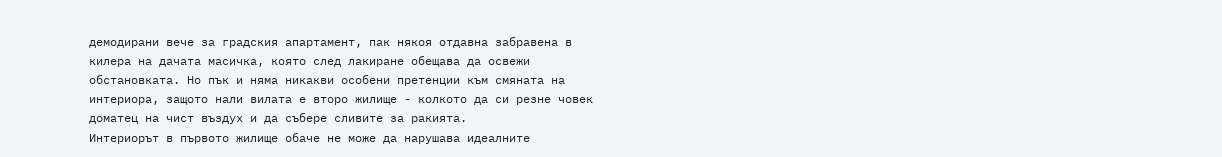демодирани вече за градския апартамент, пак някоя отдавна забравена в килера на дачата масичка, която след лакиране обещава да освежи обстановката. Но пък и няма никакви особени претенции към смяната на интериора, защото нали вилата е второ жилище - колкото да си резне човек доматец на чист въздух и да събере сливите за ракията.
Интериорът в първото жилище обаче не може да нарушава идеалните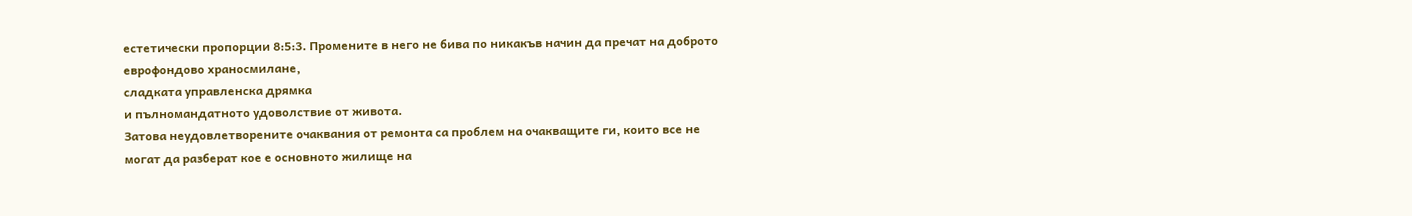естетически пропорции 8:5:3. Промените в него не бива по никакъв начин да пречат на доброто еврофондово храносмилане,
сладката управленска дрямка
и пълномандатното удоволствие от живота.
Затова неудовлетворените очаквания от ремонта са проблем на очакващите ги, които все не могат да разберат кое е основното жилище на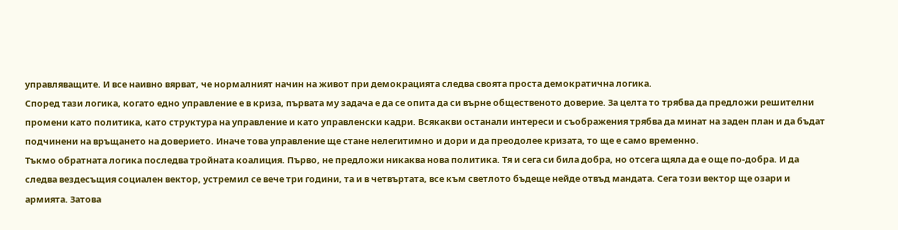управляващите. И все наивно вярват, че нормалният начин на живот при демокрацията следва своята проста демократична логика.
Според тази логика, когато едно управление е в криза, първата му задача е да се опита да си върне общественото доверие. За целта то трябва да предложи решителни промени като политика, като структура на управление и като управленски кадри. Всякакви останали интереси и съображения трябва да минат на заден план и да бъдат подчинени на връщането на доверието. Иначе това управление ще стане нелегитимно и дори и да преодолее кризата, то ще е само временно.
Тъкмо обратната логика последва тройната коалиция. Първо, не предложи никаква нова политика. Тя и сега си била добра, но отсега щяла да е още по-добра. И да следва вездесъщия социален вектор, устремил се вече три години, та и в четвъртата, все към светлото бъдеще нейде отвъд мандата. Сега този вектор ще озари и армията. Затова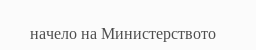начело на Министерството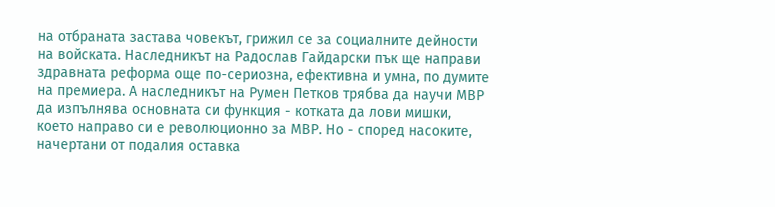на отбраната застава човекът, грижил се за социалните дейности на войската. Наследникът на Радослав Гайдарски пък ще направи здравната реформа още по-сериозна, ефективна и умна, по думите на премиера. А наследникът на Румен Петков трябва да научи МВР да изпълнява основната си функция - котката да лови мишки, което направо си е революционно за МВР. Но - според насоките, начертани от подалия оставка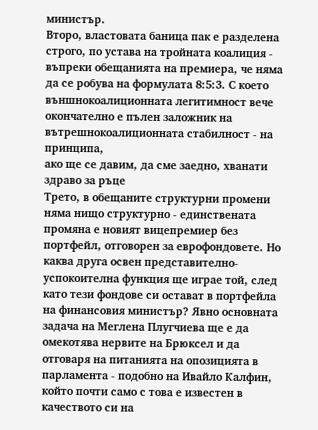министър.
Второ, властовата баница пак е разделена строго, по устава на тройната коалиция - въпреки обещанията на премиера, че няма да се робува на формулата 8:5:3. С което външнокоалиционната легитимност вече окончателно е пълен заложник на вътрешнокоалиционната стабилност - на принципа,
ако ще се давим, да сме заедно, хванати здраво за ръце
Трето, в обещаните структурни промени няма нищо структурно - единствената промяна е новият вицепремиер без портфейл, отговорен за еврофондовете. Но каква друга освен представително-успокоителна функция ще играе той, след като тези фондове си остават в портфейла на финансовия министър? Явно основната задача на Меглена Плугчиева ще е да омекотява нервите на Брюксел и да отговаря на питанията на опозицията в парламента - подобно на Ивайло Калфин, който почти само с това е известен в качеството си на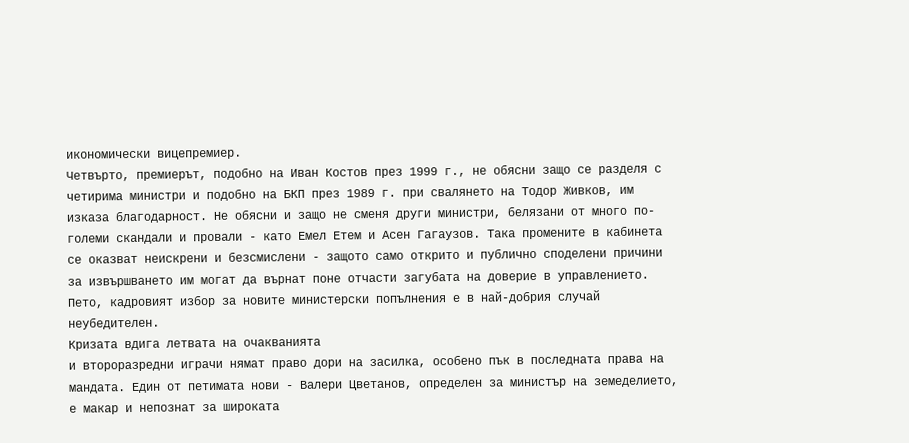икономически вицепремиер.
Четвърто, премиерът, подобно на Иван Костов през 1999 г., не обясни защо се разделя с четирима министри и подобно на БКП през 1989 г. при свалянето на Тодор Живков, им изказа благодарност. Не обясни и защо не сменя други министри, белязани от много по-големи скандали и провали - като Емел Етем и Асен Гагаузов. Така промените в кабинета се оказват неискрени и безсмислени - защото само открито и публично споделени причини за извършването им могат да върнат поне отчасти загубата на доверие в управлението.
Пето, кадровият избор за новите министерски попълнения е в най-добрия случай неубедителен.
Кризата вдига летвата на очакванията
и второразредни играчи нямат право дори на засилка, особено пък в последната права на мандата. Един от петимата нови - Валери Цветанов, определен за министър на земеделието, е макар и непознат за широката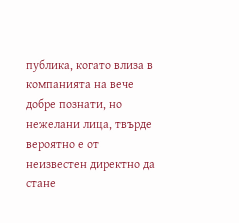публика, когато влиза в компанията на вече добре познати, но нежелани лица, твърде вероятно е от неизвестен директно да стане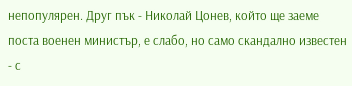непопулярен. Друг пък - Николай Цонев, който ще заеме поста военен министър, е слабо, но само скандално известен - с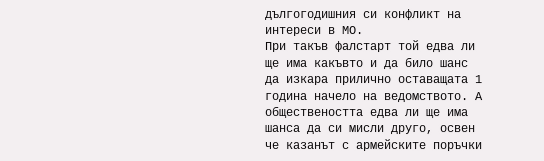дългогодишния си конфликт на интереси в МО.
При такъв фалстарт той едва ли ще има какъвто и да било шанс да изкара прилично оставащата 1 година начело на ведомството. А обществеността едва ли ще има шанса да си мисли друго, освен че казанът с армейските поръчки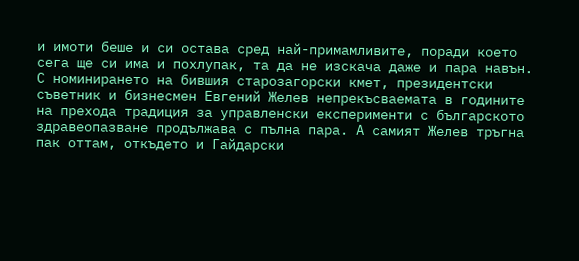и имоти беше и си остава сред най-примамливите, поради което сега ще си има и похлупак, та да не изскача даже и пара навън.
С номинирането на бившия старозагорски кмет, президентски съветник и бизнесмен Евгений Желев непрекъсваемата в годините на прехода традиция за управленски експерименти с българското здравеопазване продължава с пълна пара. А самият Желев тръгна пак оттам, откъдето и Гайдарски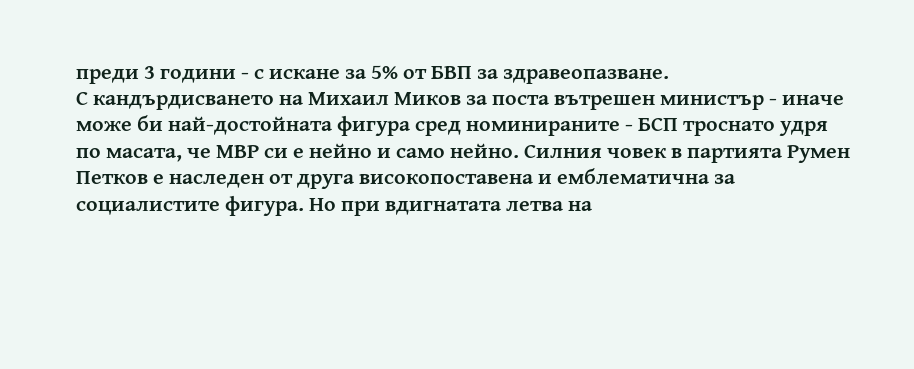преди 3 години - с искане за 5% от БВП за здравеопазване.
С кандърдисването на Михаил Миков за поста вътрешен министър - иначе може би най-достойната фигура сред номинираните - БСП троснато удря по масата, че МВР си е нейно и само нейно. Силния човек в партията Румен Петков е наследен от друга високопоставена и емблематична за социалистите фигура. Но при вдигнатата летва на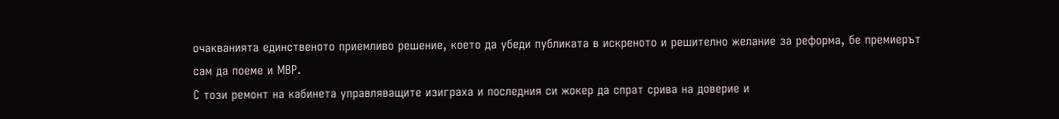очакванията единственото приемливо решение, което да убеди публиката в искреното и решително желание за реформа, бе премиерът сам да поеме и МВР.
С този ремонт на кабинета управляващите изиграха и последния си жокер да спрат срива на доверие и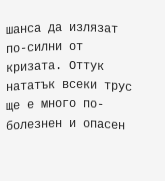шанса да излязат по-силни от кризата. Оттук нататък всеки трус ще е много по-болезнен и опасен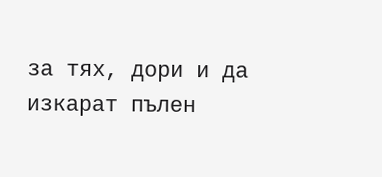за тях, дори и да изкарат пълен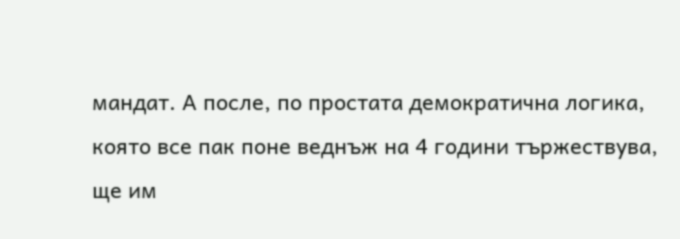мандат. А после, по простата демократична логика, която все пак поне веднъж на 4 години тържествува, ще им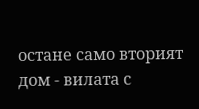остане само вторият дом - вилата с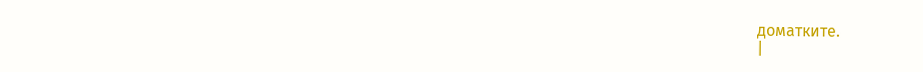доматките.
|